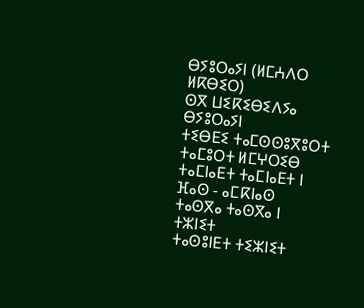ⴱⵢⵓⵔⴰⵢⵏ (ⵍⵎⵄⴷⵔ ⵍⴽⴱⵉⵔ)
ⵙⴳ ⵡⵉⴽⵉⴱⵉⴷⵢⴰ
ⴱⵢⵓⵔⴰⵢⵏ
ⵜⵉⴱⴹⵉ ⵜⴰⵎⵙⵙⵓⴳⵓⵔⵜ
ⵜⴰⵎⵓⵔⵜ ⵍⵎⵖⵔⵉⴱ
ⵜⴰⵎⵏⴰⴹⵜ ⵜⴰⵎⵏⴰⴹⵜ ⵏ ⴼⴰⵙ - ⴰⵎⴽⵏⴰⵙ
ⵜⴰⵙⴳⴰ ⵜⴰⵙⴳⴰ ⵏ ⵜⵣⵏⵉⵜ
ⵜⴰⵙⵓⵏⴹⵜ ⵜⵉⵣⵏⵉⵜ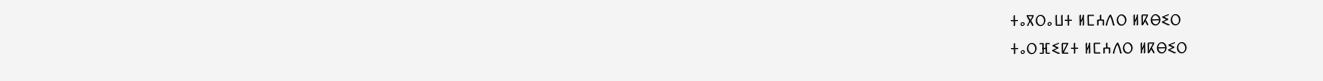ⵜⴰⴳⵔⴰⵡⵜ ⵍⵎⵄⴷⵔ ⵍⴽⴱⵉⵔ
ⵜⴰⵔⴼⵉⵇⵜ ⵍⵎⵄⴷⵔ ⵍⴽⴱⵉⵔ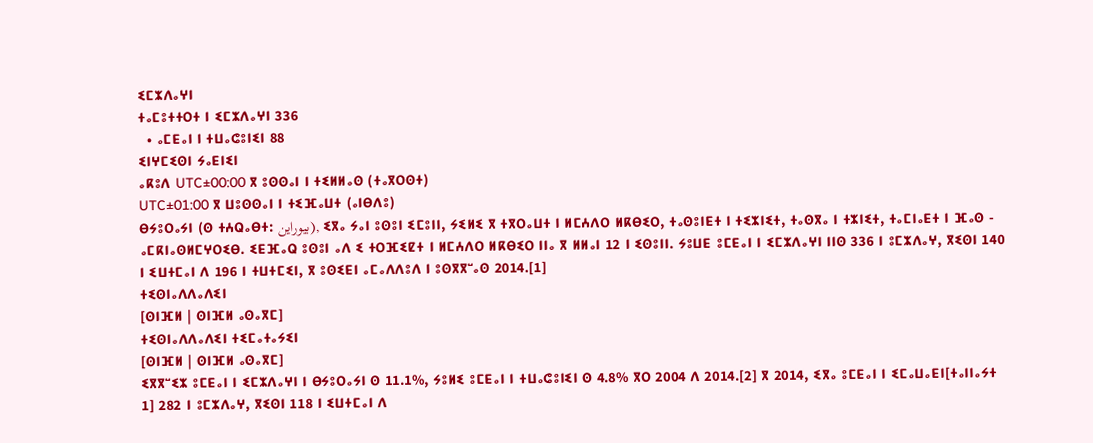ⵉⵎⵣⴷⴰⵖⵏ
ⵜⴰⵎⵓⵜⵜⵔⵜ ⵏ ⵉⵎⵣⴷⴰⵖⵏ 336
  • ⴰⵎⴹⴰⵏ ⵏ ⵜⵡⴰⵛⵓⵏⵉⵏ 88
ⵉⵏⵖⵎⵉⵙⵏ ⵢⴰⴹⵏⵉⵏ
ⴰⴽⵓⴷ UTC±00:00 ⴳ ⵓⵙⵙⴰⵏ ⵏ ⵜⵉⵍⵍⴰⵙ (ⵜⴰⴳⵔⵙⵜ)
UTC±01:00 ⴳ ⵡⵓⵙⵙⴰⵏ ⵏ ⵜⵉⴼⴰⵡⵜ (ⴰⵏⴱⴷⵓ)
ⴱⵢⵓⵔⴰⵢⵏ (ⵙ ⵜⵄⵕⴰⴱⵜ: بيوراين), ⵉⴳⴰ ⵢⴰⵏ ⵓⵙⵓⵏ ⵉⵎⵓⵏⵏ, ⵢⵉⵍⵉ ⴳ ⵜⴳⵔⴰⵡⵜ ⵏ ⵍⵎⵄⴷⵔ ⵍⴽⴱⵉⵔ, ⵜⴰⵙⵓⵏⴹⵜ ⵏ ⵜⵉⵣⵏⵉⵜ, ⵜⴰⵙⴳⴰ ⵏ ⵜⵣⵏⵉⵜ, ⵜⴰⵎⵏⴰⴹⵜ ⵏ ⴼⴰⵙ - ⴰⵎⴽⵏⴰⵙⵍⵎⵖⵔⵉⴱ. ⵉⴹⴼⴰⵕ ⵓⵙⵓⵏ ⴰⴷ ⵉ ⵜⵔⴼⵉⵇⵜ ⵏ ⵍⵎⵄⴷⵔ ⵍⴽⴱⵉⵔ ⵏⵏⴰ ⴳ ⵍⵍⴰⵏ 12 ⵏ ⵉⵙⵓⵏⵏ. ⵢⵓⵡⴹ ⵓⵎⴹⴰⵏ ⵏ ⵉⵎⵣⴷⴰⵖⵏ ⵏⵏⵙ 336 ⵏ ⵓⵎⵣⴷⴰⵖ, ⴳⵉⵙⵏ 140 ⵏ ⵉⵡⵜⵎⴰⵏ ⴷ 196 ⵏ ⵜⵡⵜⵎⵉⵏ, ⴳ ⵓⵙⵉⴹⵏ ⴰⵎⴰⴷⴷⵓⴷ ⵏ ⵓⵙⴳⴳⵯⴰⵙ 2014.[1]
ⵜⵉⵙⵏⴰⴷⴷⴰⴷⵉⵏ
[ⵙⵏⴼⵍ | ⵙⵏⴼⵍ ⴰⵙⴰⴳⵎ]
ⵜⵉⵙⵏⴰⴷⴷⴰⴷⵉⵏ ⵜⵉⵎⴰⵜⴰⵢⵉⵏ
[ⵙⵏⴼⵍ | ⵙⵏⴼⵍ ⴰⵙⴰⴳⵎ]
ⵉⴳⴳⵯⵉⵣ ⵓⵎⴹⴰⵏ ⵏ ⵉⵎⵣⴷⴰⵖⵏ ⵏ ⴱⵢⵓⵔⴰⵢⵏ ⵙ 11.1%, ⵢⵓⵍⵉ ⵓⵎⴹⴰⵏ ⵏ ⵜⵡⴰⵛⵓⵏⵉⵏ ⵙ 4.8% ⴳⵔ 2004 ⴷ 2014.[2] ⴳ 2014, ⵉⴳⴰ ⵓⵎⴹⴰⵏ ⵏ ⵉⵎⴰⵡⴰⴹⵏ[ⵜⴰⵏⵏⴰⵢⵜ 1] 282 ⵏ ⵓⵎⵣⴷⴰⵖ, ⴳⵉⵙⵏ 118 ⵏ ⵉⵡⵜⵎⴰⵏ ⴷ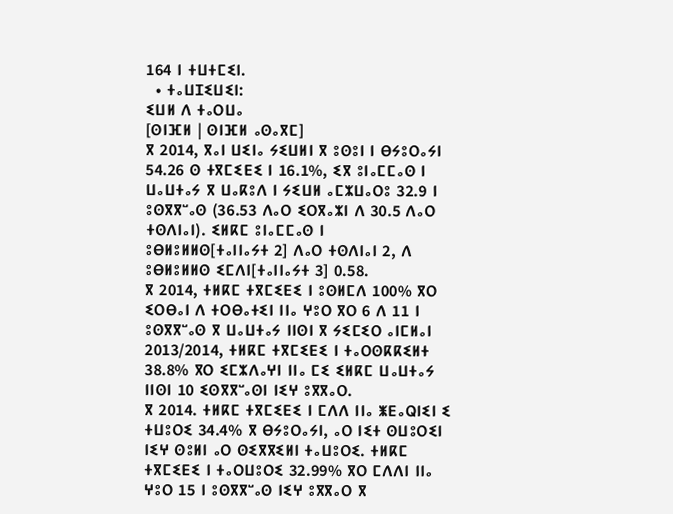164 ⵏ ⵜⵡⵜⵎⵉⵏ.
  • ⵜⴰⵡⵊⵉⵡⵉⵏ:
ⵉⵡⵍ ⴷ ⵜⴰⵔⵡⴰ
[ⵙⵏⴼⵍ | ⵙⵏⴼⵍ ⴰⵙⴰⴳⵎ]
ⴳ 2014, ⴳⴰⵏ ⵡⵉⵏⴰ ⵢⵉⵡⵍⵏ ⴳ ⵓⵙⵓⵏ ⵏ ⴱⵢⵓⵔⴰⵢⵏ 54.26 ⵙ ⵜⴳⵎⵉⴹⵉ ⵏ 16.1%, ⵉⴳ ⵓⵏⴰⵎⵎⴰⵙ ⵏ ⵡⴰⵡⵜⴰⵢ ⴳ ⵡⴰⴽⵓⴷ ⵏ ⵢⵉⵡⵍ ⴰⵎⵣⵡⴰⵔⵓ 32.9 ⵏ ⵓⵙⴳⴳⵯⴰⵙ (36.53 ⴷⴰⵔ ⵉⵔⴳⴰⵣⵏ ⴷ 30.5 ⴷⴰⵔ ⵜⵙⴷⵏⴰⵏ). ⵉⵍⴽⵎ ⵓⵏⴰⵎⵎⴰⵙ ⵏ ⵓⴱⵍⵓⵍⵍⵙ[ⵜⴰⵏⵏⴰⵢⵜ 2] ⴷⴰⵔ ⵜⵙⴷⵏⴰⵏ 2, ⴷ ⵓⴱⵍⵓⵍⵍⵙ ⵉⵎⴷⵏ[ⵜⴰⵏⵏⴰⵢⵜ 3] 0.58.
ⴳ 2014, ⵜⵍⴽⵎ ⵜⴳⵎⵉⴹⵉ ⵏ ⵓⵙⵍⵎⴷ 100% ⴳⵔ ⵉⵔⴱⴰⵏ ⴷ ⵜⵔⴱⴰⵜⵉⵏ ⵏⵏⴰ ⵖⵓⵔ ⴳⵔ 6 ⴷ 11 ⵏ ⵓⵙⴳⴳⵯⴰⵙ ⴳ ⵡⴰⵡⵜⴰⵢ ⵏⵏⵙⵏ ⴳ ⵢⵉⵎⵉⵔ ⴰⵏⵎⵍⴰⵏ 2013/2014, ⵜⵍⴽⵎ ⵜⴳⵎⵉⴹⵉ ⵏ ⵜⴰⵔⵙⴽⴽⵉⵍⵜ 38.8% ⴳⵔ ⵉⵎⵣⴷⴰⵖⵏ ⵏⵏⴰ ⵎⵉ ⵉⵍⴽⵎ ⵡⴰⵡⵜⴰⵢ ⵏⵏⵙⵏ 10 ⵉⵙⴳⴳⵯⴰⵙⵏ ⵏⵉⵖ ⵓⴳⴳⴰⵔ.
ⴳ 2014. ⵜⵍⴽⵎ ⵜⴳⵎⵉⴹⵉ ⵏ ⵎⴷⴷ ⵏⵏⴰ ⵥⴹⴰⵕⵏⵉⵏ ⵉ ⵜⵡⵓⵔⵉ 34.4% ⴳ ⴱⵢⵓⵔⴰⵢⵏ, ⴰⵔ ⵏⵉⵜ ⵙⵡⵓⵔⵉⵏ ⵏⵉⵖ ⵙⵓⵍⵏ ⴰⵔ ⵙⵉⴳⴳⵉⵍⵏ ⵜⴰⵡⵓⵔⵉ. ⵜⵍⴽⵎ ⵜⴳⵎⵉⴹⵉ ⵏ ⵜⴰⵔⵡⵓⵔⵉ 32.99% ⴳⵔ ⵎⴷⴷⵏ ⵏⵏⴰ ⵖⵓⵔ 15 ⵏ ⵓⵙⴳⴳⵯⴰⵙ ⵏⵉⵖ ⵓⴳⴳⴰⵔ ⴳ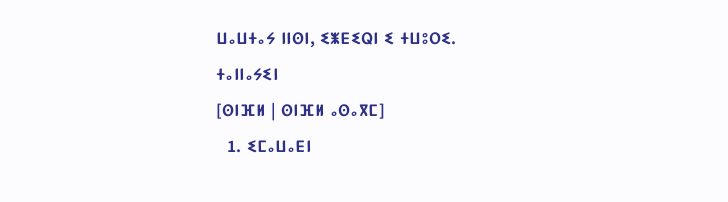ⵡⴰⵡⵜⴰⵢ ⵏⵏⵙⵏ, ⵉⵥⴹⵉⵕⵏ ⵉ ⵜⵡⵓⵔⵉ.
ⵜⴰⵏⵏⴰⵢⵉⵏ
[ⵙⵏⴼⵍ | ⵙⵏⴼⵍ ⴰⵙⴰⴳⵎ]
  1. ⵉⵎⴰⵡⴰⴹⵏ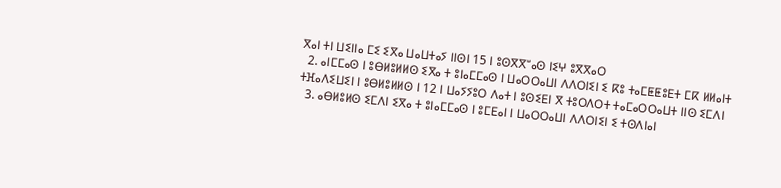ⴳⴰⵏ ⵜⵏ ⵡⵉⵏⵏⴰ ⵎⵉ ⵉⴳⴰ ⵡⴰⵡⵜⴰⵢ ⵏⵏⵙⵏ 15 ⵏ ⵓⵙⴳⴳⵯⴰⵙ ⵏⵉⵖ ⵓⴳⴳⴰⵔ
  2. ⴰⵏⵎⵎⴰⵙ ⵏ ⵓⴱⵍⵓⵍⵍⵙ ⵉⴳⴰ ⵜ ⵓⵏⴰⵎⵎⴰⵙ ⵏ ⵡⴰⵔⵔⴰⵡⵏ ⴷⴷⵔⵏⵉⵏ ⵉ ⴽⵓ ⵜⴰⵎⵟⵟⵓⴹⵜ ⵎⴽ ⵍⵍⴰⵏⵜ ⵜⴼⴰⴷⵉⵡⵉⵏ ⵏ ⵓⴱⵍⵓⵍⵍⵙ ⵏ 12 ⵏ ⵡⴰⵢⵢⵓⵔ ⴷⴰⵜ ⵏ ⵓⵙⵉⴹⵏ ⴳ ⵜⵓⵔⴷⵔⵜ ⵜⴰⵎⴰⵔⵔⴰⵡⵜ ⵏⵏⵙ ⵉⵎⴷⵏ
  3. ⴰⴱⵍⵓⵍⵙ ⵉⵎⴷⵏ ⵉⴳⴰ ⵜ ⵓⵏⴰⵎⵎⴰⵙ ⵏ ⵓⵎⴹⴰⵏ ⵏ ⵡⴰⵔⵔⴰⵡⵏ ⴷⴷⵔⵏⵉⵏ ⵉ ⵜⵙⴷⵏⴰⵏ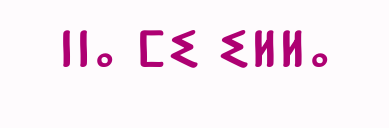ⵏⵏⴰ ⵎⵉ ⵉⵍⵍⴰ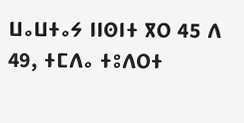ⵡⴰⵡⵜⴰⵢ ⵏⵏⵙⵏⵜ ⴳⵔ 45 ⴷ 49, ⵜⵎⴷⴰ ⵜⵓⴷⵔⵜ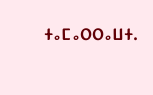ⵜⴰⵎⴰⵔⵔⴰⵡⵜ.